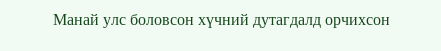Манай улс боловсон хүчний дутагдалд орчихсон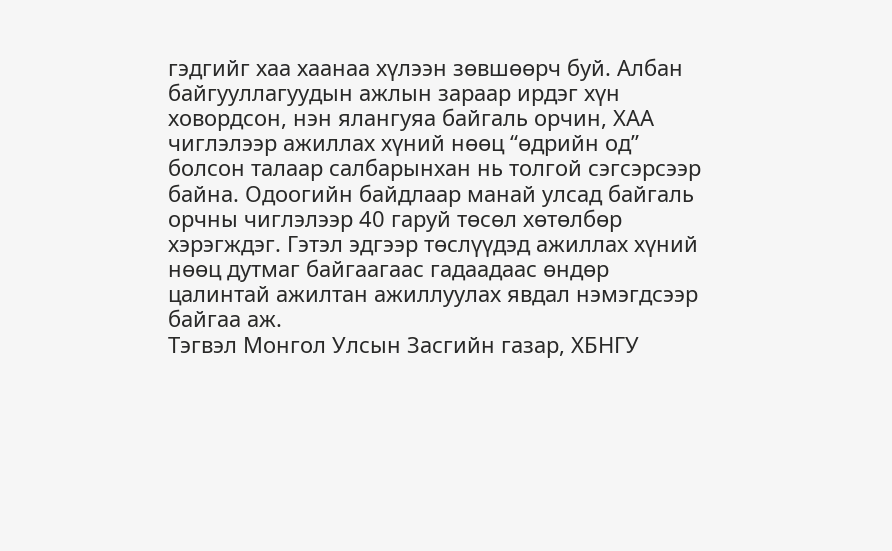гэдгийг хаа хаанаа хүлээн зөвшөөрч буй. Албан байгууллагуудын ажлын зараар ирдэг хүн ховордсон, нэн ялангуяа байгаль орчин, ХАА чиглэлээр ажиллах хүний нөөц “өдрийн од” болсон талаар салбарынхан нь толгой сэгсэрсээр байна. Одоогийн байдлаар манай улсад байгаль орчны чиглэлээр 40 гаруй төсөл хөтөлбөр хэрэгждэг. Гэтэл эдгээр төслүүдэд ажиллах хүний нөөц дутмаг байгаагаас гадаадаас өндөр цалинтай ажилтан ажиллуулах явдал нэмэгдсээр байгаа аж.
Тэгвэл Монгол Улсын Засгийн газар, ХБНГУ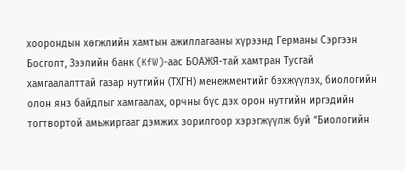хоорондын хөгжлийн хамтын ажиллагааны хүрээнд Германы Сэргээн Босголт, Зээлийн банк (KfW)-аас БОАЖЯ-тай хамтран Тусгай хамгаалалттай газар нутгийн (ТХГН) менежментийг бэхжүүлэх, биологийн олон янз байдлыг хамгаалах, орчны бүс дэх орон нутгийн иргэдийн тогтвортой амьжиргааг дэмжих зорилгоор хэрэгжүүлж буй “Биологийн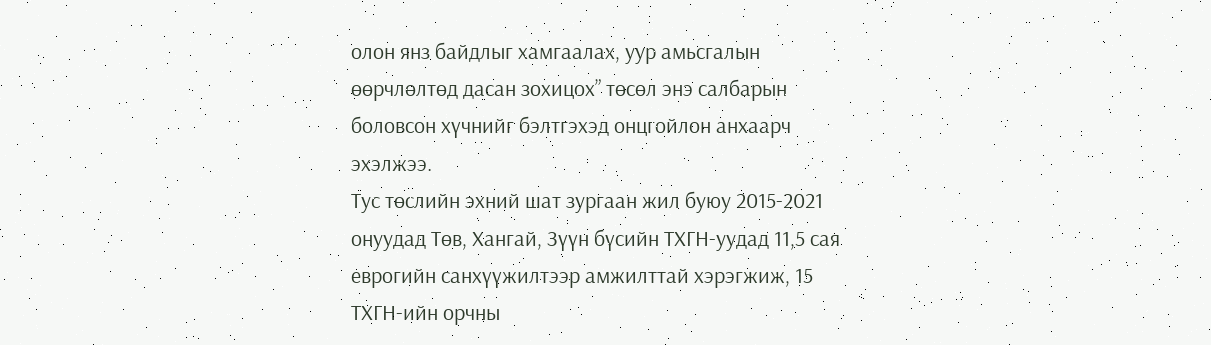олон янз байдлыг хамгаалах, уур амьсгалын өөрчлөлтөд дасан зохицох” төсөл энэ салбарын боловсон хүчнийг бэлтгэхэд онцгойлон анхаарч эхэлжээ.
Тус төслийн эхний шат зургаан жил буюу 2015-2021 онуудад Төв, Хангай, Зүүн бүсийн ТХГН-уудад 11,5 сая еврогийн санхүүжилтээр амжилттай хэрэгжиж, 15 ТХГН-ийн орчны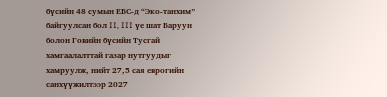бүсийн 48 сумын ЕБС-д “Эко-танхим” байгуулсан бол II, III үе шат Баруун болон Говийн бүсийн Тусгай хамгаалалттай газар нутгуудыг хамруулж, нийт 27,5 сая еврогийн санхүүжилтээр 2027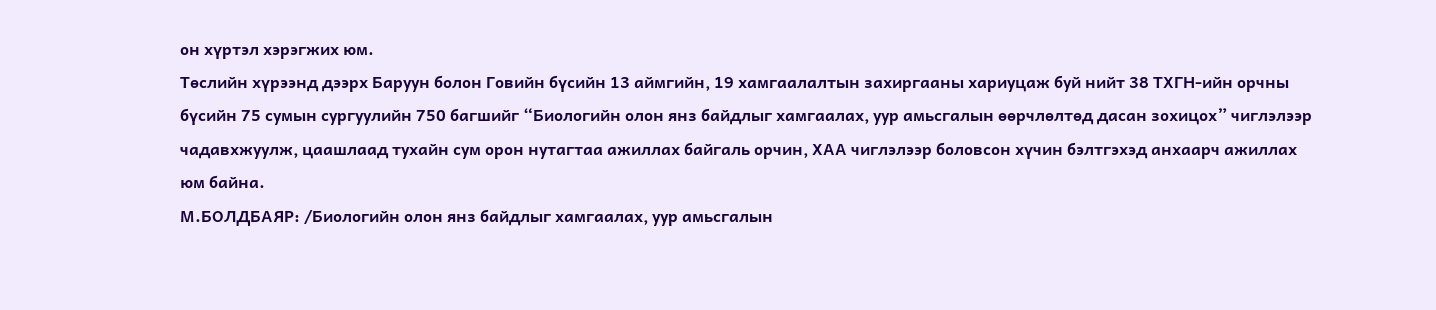он хүртэл хэрэгжих юм.
Төслийн хүрээнд дээрх Баруун болон Говийн бүсийн 13 аймгийн, 19 хамгаалалтын захиргааны хариуцаж буй нийт 38 ТХГН-ийн орчны бүсийн 75 сумын сургуулийн 750 багшийг “Биологийн олон янз байдлыг хамгаалах, уур амьсгалын өөрчлөлтөд дасан зохицох” чиглэлээр чадавхжуулж, цаашлаад тухайн сум орон нутагтаа ажиллах байгаль орчин, ХАА чиглэлээр боловсон хүчин бэлтгэхэд анхаарч ажиллах юм байна.
М.БОЛДБАЯР: /Биологийн олон янз байдлыг хамгаалах, уур амьсгалын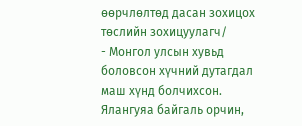өөрчлөлтөд дасан зохицох төслийн зохицуулагч/
- Монгол улсын хувьд боловсон хүчний дутагдал маш хүнд болчихсон. Ялангуяа байгаль орчин,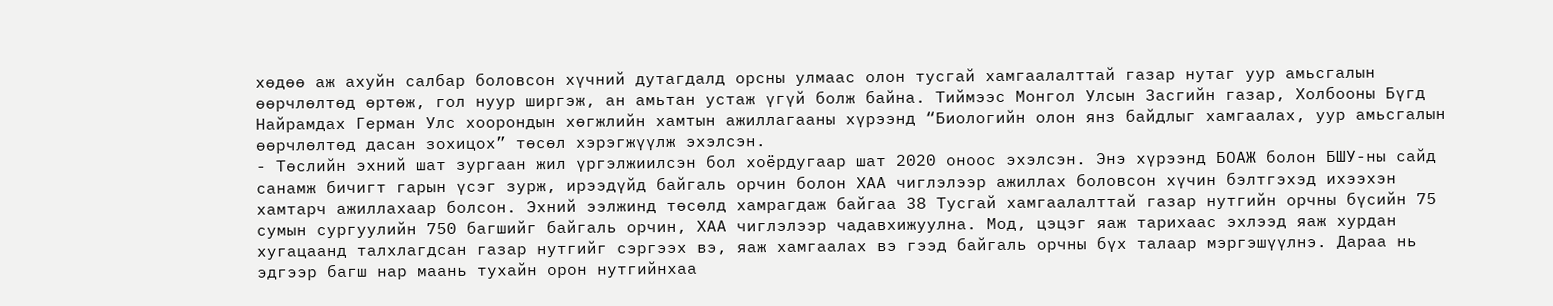хөдөө аж ахуйн салбар боловсон хүчний дутагдалд орсны улмаас олон тусгай хамгаалалттай газар нутаг уур амьсгалын өөрчлөлтөд өртөж, гол нуур ширгэж, ан амьтан устаж үгүй болж байна. Тиймээс Монгол Улсын Засгийн газар, Холбооны Бүгд Найрамдах Герман Улс хоорондын хөгжлийн хамтын ажиллагааны хүрээнд “Биологийн олон янз байдлыг хамгаалах, уур амьсгалын өөрчлөлтөд дасан зохицох” төсөл хэрэгжүүлж эхэлсэн.
- Төслийн эхний шат зургаан жил үргэлжиилсэн бол хоёрдугаар шат 2020 оноос эхэлсэн. Энэ хүрээнд БОАЖ болон БШУ-ны сайд санамж бичигт гарын үсэг зурж, ирээдүйд байгаль орчин болон ХАА чиглэлээр ажиллах боловсон хүчин бэлтгэхэд ихээхэн хамтарч ажиллахаар болсон. Эхний ээлжинд төсөлд хамрагдаж байгаа 38 Тусгай хамгаалалттай газар нутгийн орчны бүсийн 75 сумын сургуулийн 750 багшийг байгаль орчин, ХАА чиглэлээр чадавхижуулна. Мод, цэцэг яаж тарихаас эхлээд яаж хурдан хугацаанд талхлагдсан газар нутгийг сэргээх вэ, яаж хамгаалах вэ гээд байгаль орчны бүх талаар мэргэшүүлнэ. Дараа нь эдгээр багш нар маань тухайн орон нутгийнхаа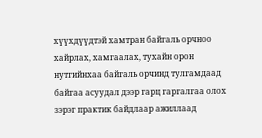хүүхдүүдтэй хамтран байгаль орчноо хайрлах, хамгаалах, тухайн орон нутгийнхаа байгаль орчинд тулгамдаад байгаа асуудал дээр гарц гаргалгаа олох зэрэг практик байдлаар ажиллаад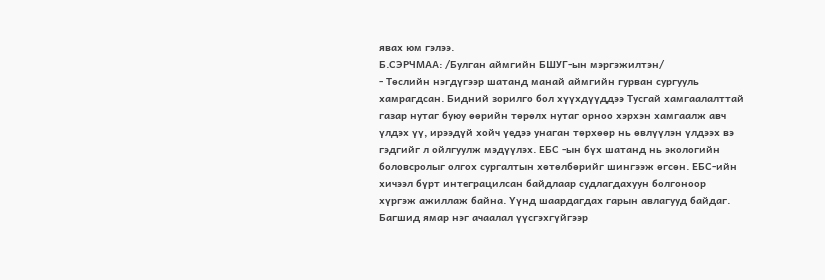явах юм гэлээ.
Б.СЭРЧМАА: /Булган аймгийн БШУГ-ын мэргэжилтэн/
- Төслийн нэгдүгээр шатанд манай аймгийн гурван сургууль хамрагдсан. Бидний зорилго бол хүүхдүүддээ Тусгай хамгаалалттай газар нутаг буюу өөрийн төрөлх нутаг орноо хэрхэн хамгаалж авч үлдэх үү, ирээдүй хойч үедээ унаган төрхөөр нь өвлүүлэн үлдээх вэ гэдгийг л ойлгуулж мэдүүлэх. ЕБС -ын бүх шатанд нь экологийн боловсролыг олгох сургалтын хөтөлбөрийг шингээж өгсөн. ЕБС-ийн хичээл бүрт интеграцилсан байдлаар судлагдахуун болгоноор хүргэж ажиллаж байна. Үүнд шаардагдах гарын авлагууд байдаг. Багшид ямар нэг ачаалал үүсгэхгүйгээр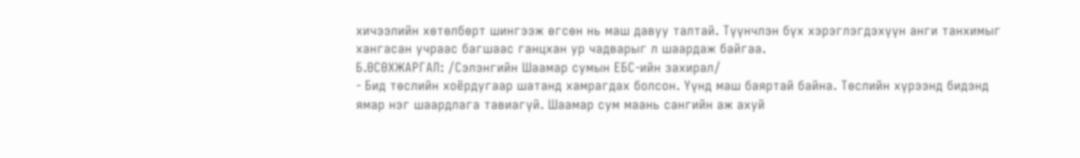хичээлийн хөтөлбөрт шингээж өгсөн нь маш давуу талтай. Түүнчлэн бүх хэрэглэгдэхүүн анги танхимыг хангасан учраас багшаас ганцхан ур чадварыг л шаардаж байгаа.
Б.ӨСӨХЖАРГАЛ: /Сэлэнгийн Шаамар сумын ЕБС-ийн захирал/
- Бид төслийн хоёрдугаар шатанд хамрагдах болсон. Үүнд маш баяртай байна. Төслийн хүрээнд бидэнд ямар нэг шаардлага тавиагүй. Шаамар сум маань сангийн аж ахуй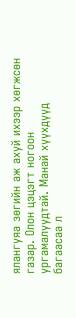ялангуяа зөгийн аж ахуй ихээр хөгжсөн газар. Олон цэцэгт ногоон ургамалуудтай. Манай хүүхдүүд багаасаа л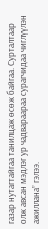газар нутагтайгаа танилцаж өсөж байгаа. Сурталтаар олж авсан мэдлэг ур чадвараараа сурагчидаа чиглүүлэн ажиллана” гэлээ.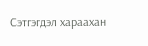Сэтгэгдэл хараахан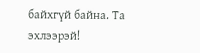байхгүй байна. Та эхлээрэй!